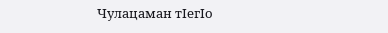Чулацаман тӀегӀо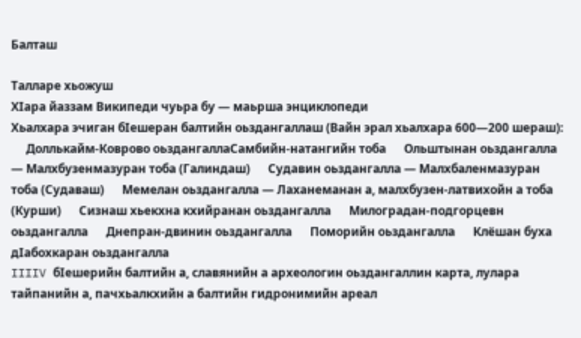Балташ

Талларе хьожуш
ХӀара йаззам Википеди чуьра бу — маьрша энциклопеди
Хьалхара эчиган бӀешеран балтийн оьздангаллаш (Вайн эрал хьалхара 600—200 шераш):
     Доллькайм-Коврово оьздангаллаСамбийн-натангийн тоба      Ольштынан оьздангалла — Малхбузенмазуран тоба (Галиндаш)      Судавин оьздангалла — Малхбаленмазуран тоба (Судаваш)      Мемелан оьздангалла — Лаханеманан а, малхбузен-латвихойн а тоба (Курши)      Сизнаш хьекхна кхийранан оьздангалла      Милоградан-подгорцевн оьздангалла      Днепран-двинин оьздангалла      Поморийн оьздангалла      Клёшан буха дӀабохкаран оьздангалла
IIIIV бӀешерийн балтийн а, славянийн а археологин оьздангаллин карта, лулара тайпанийн а, пачхьалкхийн а балтийн гидронимийн ареал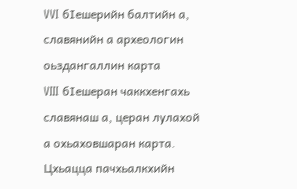VVI бӀешерийн балтийн а, славянийн а археологин оьздангаллин карта
VIII бӀешеран чаккхенгахь славянаш а, церан лулахой а охьаховшаран карта. Цхьацца пачхьалкхийн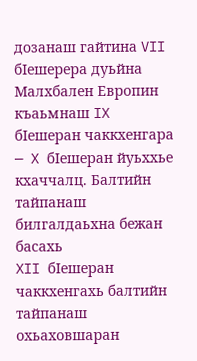дозанаш гайтина VII бӀешерера дуьйна
Малхбален Европин къаьмнаш IX бӀешеран чаккхенгара — X бӀешеран йуьххье кхаччалц. Балтийн тайпанаш билгалдаьхна бежан басахь
XII бӀешеран чаккхенгахь балтийн тайпанаш охьаховшаран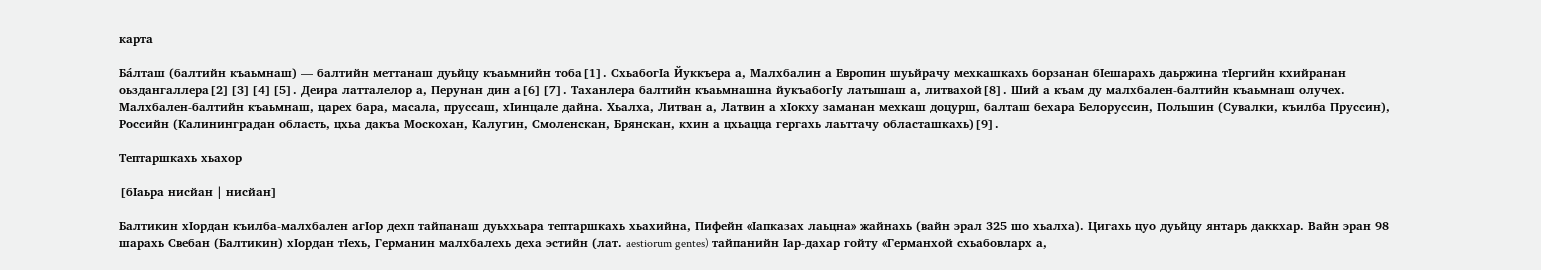карта

Ба́лташ (балтийн къаьмнаш) — балтийн меттанаш дуьйцу къаьмнийн тоба[1]. СхьабогӀа Йуккъера а, Малхбалин а Европин шуьйрачу мехкашкахь борзанан бӀешарахь даьржина тӀергийн кхийранан оьздангаллера[2][3][4][5]. Деира латталелор а, Перунан дин а[6][7]. Таханлера балтийн къаьмнашна йукъабогӀу латышаш а, литвахой[8]. Ший а къам ду малхбален-балтийн къаьмнаш олучех. Малхбален-балтийн къаьмнаш, царех бара, масала, пруссаш, хӀинцале дайна. Хьалха, Литван а, Латвин а хӀокху заманан мехкаш доцурш, балташ бехара Белоруссин, Польшин (Сувалки, къилба Пруссин), Российн (Калининградан область, цхьа дакъа Москохан, Калугин, Смоленскан, Брянскан, кхин а цхьацца гергахь лаьттачу областашкахь)[9].

Тептаршкахь хьахор

[бӀаьра нисйан | нисйан]

Балтикин хӀордан къилба-малхбален агӀор дехп тайпанаш дуьххьара тептаршкахь хьахийна, Пифейн «Ӏапказах лаьцна» жайнахь (вайн эрал 325 шо хьалха). Цигахь цуо дуьйцу янтарь даккхар. Вайн эран 98 шарахь Свебан (Балтикин) хӀордан тӀехь, Германин малхбалехь деха эстийн (лат. aestiorum gentes) тайпанийн Ӏар-дахар гойту «Германхой схьабовларх а,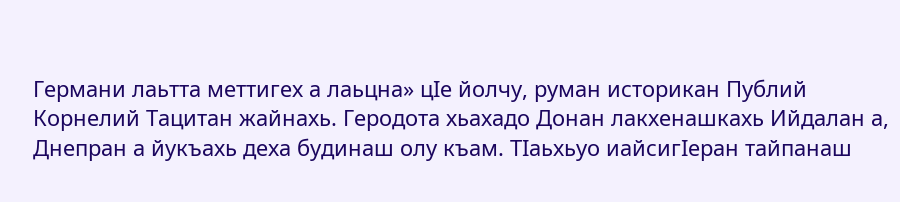Германи лаьтта меттигех а лаьцна» цӀе йолчу, руман историкан Публий Корнелий Тацитан жайнахь. Геродота хьахадо Донан лакхенашкахь Ийдалан а, Днепран а йукъахь деха будинаш олу къам. ТӀаьхьуо иайсигӀеран тайпанаш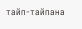тайп-тайпана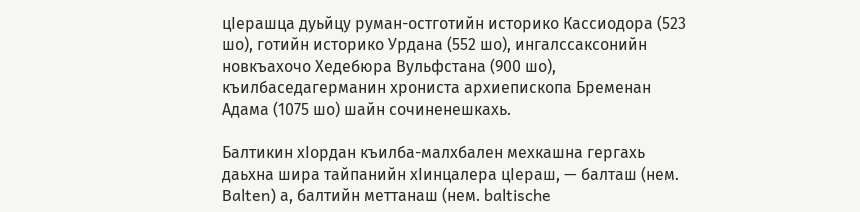цӀерашца дуьйцу руман-остготийн историко Кассиодора (523 шо), готийн историко Урдана (552 шо), ингалссаксонийн новкъахочо Хедебюра Вульфстана (900 шо), къилбаседагерманин хрониста архиепископа Бременан Адама (1075 шо) шайн сочиненешкахь.

Балтикин хӀордан къилба-малхбален мехкашна гергахь даьхна шира тайпанийн хӀинцалера цӀераш, — балташ (нем. Balten) а, балтийн меттанаш (нем. baltische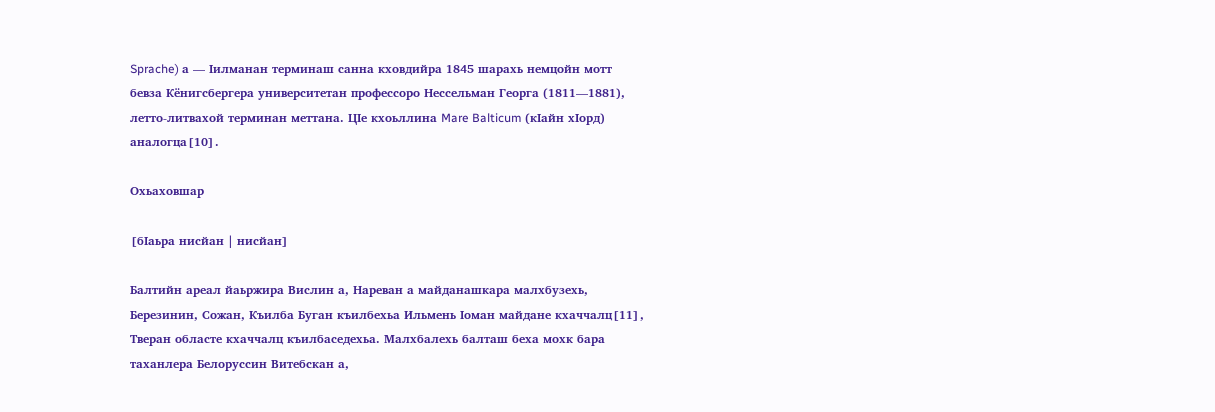Sprache) а — Ӏилманан терминаш санна кховдийра 1845 шарахь немцойн мотт бевза Кёнигсбергера университетан профессоро Нессельман Георга (1811—1881), летто-литвахой терминан меттана. ЦӀе кхоьллина Mare Balticum (кӀайн хӀорд) аналогца[10].

Охьаховшар

[бӀаьра нисйан | нисйан]

Балтийн ареал йаьржира Вислин а, Нареван а майданашкара малхбузехь, Березинин, Сожан, Къилба Буган къилбехьа Ильмень Ӏоман майдане кхаччалц[11], Тверан областе кхаччалц къилбаседехьа. Малхбалехь балташ беха мохк бара таханлера Белоруссин Витебскан а,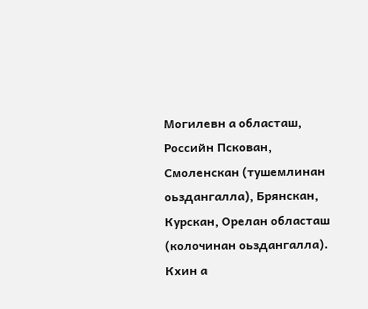Могилевн а областаш, Российн Пскован, Смоленскан (тушемлинан оьздангалла), Брянскан, Курскан, Орелан областаш (колочинан оьздангалла). Кхин а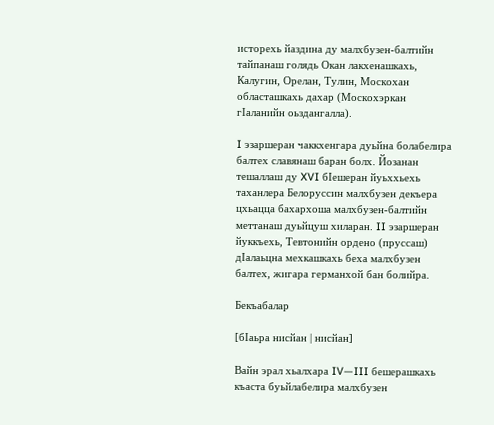исторехь йаздина ду малхбузен-балтийн тайпанаш голядь Окан лакхенашкахь, Калугин, Орелан, Тулин, Москохан областашкахь дахар (Москохэркан гӀаланийн оьздангалла).

I эзаршеран чаккхенгара дуьйна болабелира балтех славянаш баран болх. Йозанан тешаллаш ду XVI бӀешеран йуьххьехь таханлера Белоруссин малхбузен декъера цхьацца бахархоша малхбузен-балтийн меттанаш дуьйцуш хиларан. II эзаршеран йуккъехь, Тевтонийн ордено (пруссаш) дӀалаьцна мехкашкахь беха малхбузен балтех, жигара германхой бан болийра.

Бекъабалар

[бӀаьра нисйан | нисйан]

Вайн эрал хьалхара IV—III бешерашкахь къаста буьйлабелира малхбузен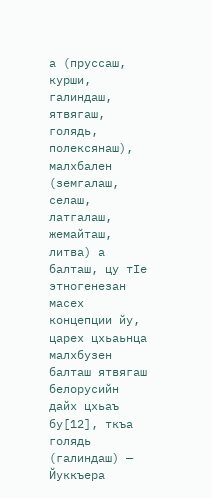а (пруссаш, курши, галиндаш, ятвягаш, голядь, полексянаш), малхбален (земгалаш, селаш, латгалаш, жемайташ, литва) а балташ, цу тӀе этногенезан масех концепции йу, царех цхьаьнца малхбузен балташ ятвягаш белорусийн дайх цхьаъ бу[12], ткъа голядь (галиндаш) — Йуккъера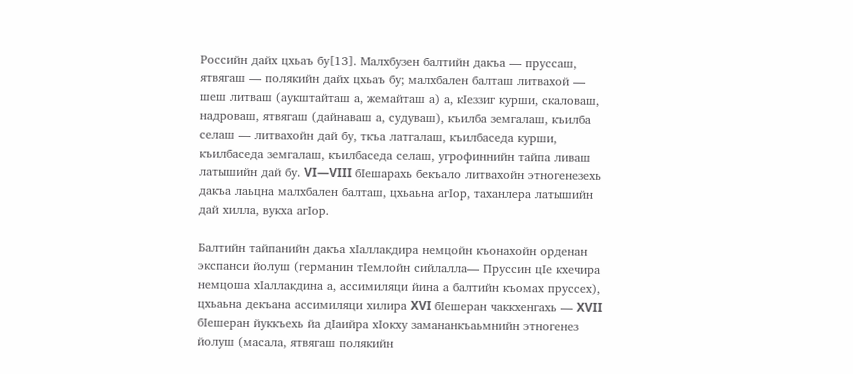Российн дайх цхьаъ бу[13]. Малхбузен балтийн дакъа — пруссаш, ятвягаш — полякийн дайх цхьаъ бу; малхбален балташ литвахой — шеш литваш (аукштайташ а, жемайташ а) а, кӀеззиг курши, скаловаш, надроваш, ятвягаш (дайнаваш а, судуваш), къилба земгалаш, къилба селаш — литвахойн дай бу, ткъа латгалаш, къилбаседа курши, къилбаседа земгалаш, къилбаседа селаш, угрофиннийн тайпа ливаш латышийн дай бу. VI—VIII бӀешарахь бекъало литвахойн этногенезехь дакъа лаьцна малхбален балташ, цхьаьна агӀор, таханлера латышийн дай хилла, вукха агӀор.

Балтийн тайпанийн дакъа хӀаллакдира немцойн къонахойн орденан экспанси йолуш (германин тӀемлойн сийлалла— Пруссин цӀе кхечира немцоша хӀаллакдина а, ассимиляци йина а балтийн къомах пруссех), цхьаьна декъана ассимиляци хилира XVI бӀешеран чаккхенгахь — XVII бӀешеран йуккъехь йа дӀаийра хӀокху замананкъаьмнийн этногенез йолуш (масала, ятвягаш полякийн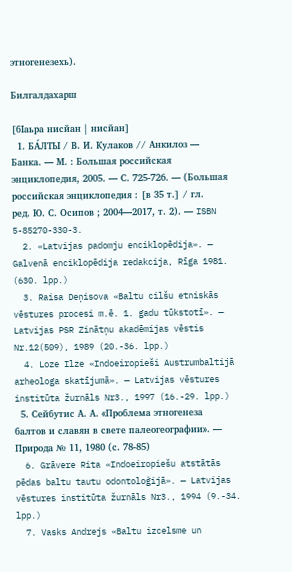этногенезехь).

Билгалдахарш

[бӀаьра нисйан | нисйан]
  1. БА́ЛТЫ / В. И. Кулаков // Анкилоз — Банка. — М. : Большая российская энциклопедия, 2005. — С. 725-726. — (Большая российская энциклопедия : [в 35 т.] / гл. ред. Ю. С. Осипов ; 2004—2017, т. 2). — ISBN 5-85270-330-3.
  2. «Latvijas padomju enciklopēdija». — Galvenā enciklopēdija redakcija, Rīga 1981. (630. lpp.)
  3. Raisa Deņisova «Baltu cilšu etniskās vēstures procesi m.ē. 1. gadu tūkstotī». — Latvijas PSR Zinātņu akadēmijas vēstis Nr.12(509), 1989 (20.-36. lpp.)
  4. Loze Ilze «Indoeiropieši Austrumbaltijā arheologa skatījumā». — Latvijas vēstures institūta žurnāls Nr3., 1997 (16.-29. lpp.)
  5. Сейбутис А. А. «Проблема этногенеза балтов и славян в свете палеогеографии». — Природа № 11, 1980 (с. 78-85)
  6. Grāvere Rita «Indoeiropiešu atstātās pēdas baltu tautu odontoloģijā». — Latvijas vēstures institūta žurnāls Nr3., 1994 (9.-34. lpp.)
  7. Vasks Andrejs «Baltu izcelsme un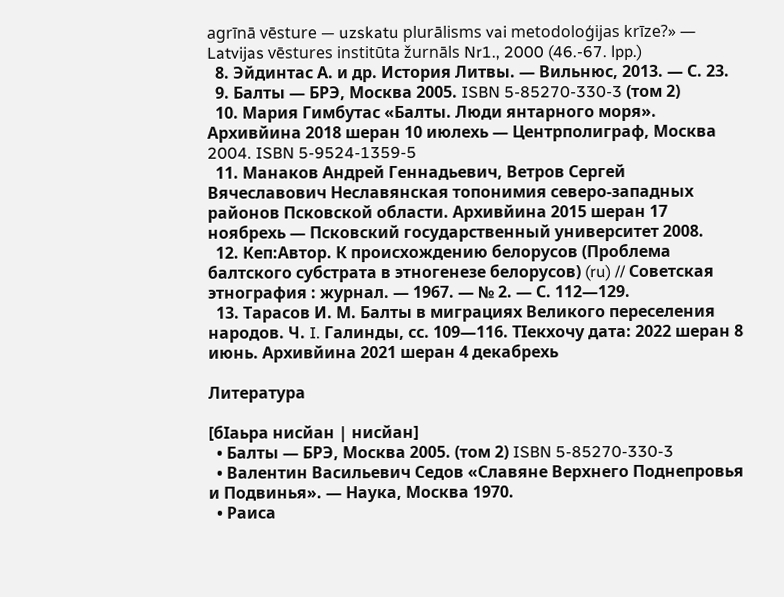agrīnā vēsture — uzskatu plurālisms vai metodoloģijas krīze?» — Latvijas vēstures institūta žurnāls Nr1., 2000 (46.-67. lpp.)
  8. Эйдинтас А. и др. История Литвы. — Вильнюс, 2013. — С. 23.
  9. Балты — БРЭ, Москва 2005. ISBN 5-85270-330-3 (том 2)
  10. Мария Гимбутас «Балты. Люди янтарного моря». Архивйина 2018 шеран 10 июлехь — Центрполиграф, Москва 2004. ISBN 5-9524-1359-5
  11. Манаков Андрей Геннадьевич, Ветров Сергей Вячеславович Неславянская топонимия северо-западных районов Псковской области. Архивйина 2015 шеран 17 ноябрехь — Псковский государственный университет 2008.
  12. Кеп:Автор. К происхождению белорусов (Проблема балтского субстрата в этногенезе белорусов) (ru) // Советская этнография : журнал. — 1967. — № 2. — С. 112—129.
  13. Тарасов И. М. Балты в миграциях Великого переселения народов. Ч. I. Галинды, сс. 109—116. ТӀекхочу дата: 2022 шеран 8 июнь. Архивйина 2021 шеран 4 декабрехь

Литература

[бӀаьра нисйан | нисйан]
  • Балты — БРЭ, Москва 2005. (том 2) ISBN 5-85270-330-3
  • Валентин Васильевич Седов «Славяне Верхнего Поднепровья и Подвинья». — Наука, Москва 1970.
  • Раиса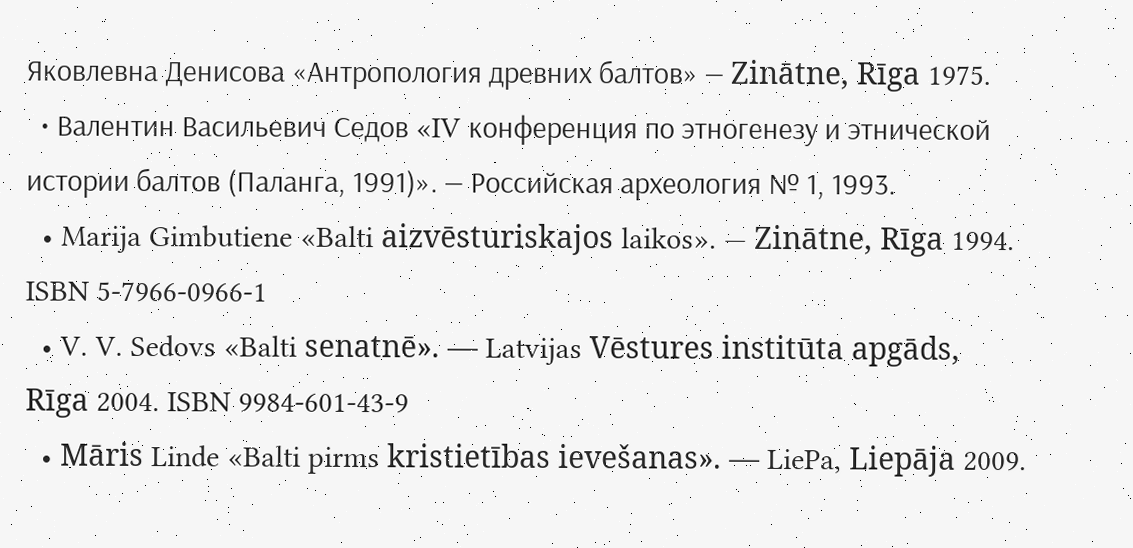Яковлевна Денисова «Антропология древних балтов» — Zinātne, Rīga 1975.
  • Валентин Васильевич Седов «IV конференция по этногенезу и этнической истории балтов (Паланга, 1991)». — Российская археология № 1, 1993.
  • Marija Gimbutiene «Balti aizvēsturiskajos laikos». — Zinātne, Rīga 1994. ISBN 5-7966-0966-1
  • V. V. Sedovs «Balti senatnē». — Latvijas Vēstures institūta apgāds, Rīga 2004. ISBN 9984-601-43-9
  • Māris Linde «Balti pirms kristietības ievešanas». — LiePa, Liepāja 2009.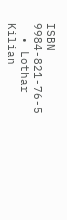ISBN 9984-821-76-5
  • Lothar Kilian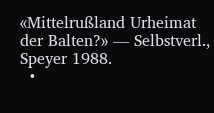«Mittelrußland Urheimat der Balten?» — Selbstverl., Speyer 1988.
  •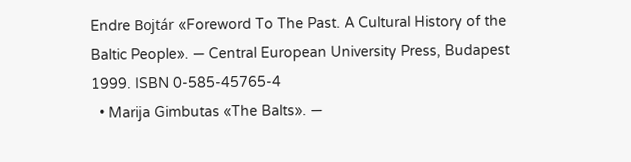Endre Bojtár «Foreword To The Past. A Cultural History of the Baltic People». — Central European University Press, Budapest 1999. ISBN 0-585-45765-4
  • Marija Gimbutas «The Balts». —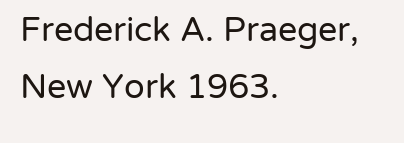Frederick A. Praeger, New York 1963.